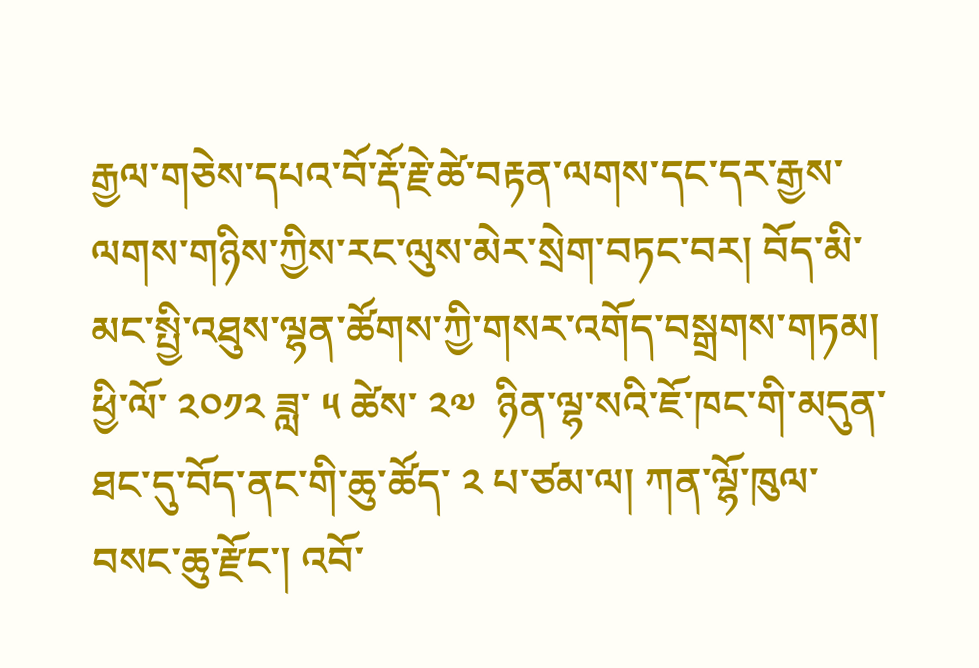རྒྱལ་གཅེས་དཔའ་བོ་རྡོ་རྗེ་ཚེ་བརྟན་ལགས་དང་དར་རྒྱས་ལགས་གཉིས་ཀྱིས་རང་ལུས་མེར་སྲེག་བཏང་བར། བོད་མི་མང་སྤྱི་འཐུས་ལྷན་ཚོགས་ཀྱི་གསར་འགོད་བསྒྲགས་གཏམ།
ཕྱི་ལོ་ ༢༠༡༢ ཟླ་ ༥ ཚེས་ ༢༧  ཉིན་ལྷ་སའི་ཇོ་ཁང་གི་མདུན་ཐང་དུ་བོད་ནང་གི་ཆུ་ཚོད་ ༢ པ་ཙམ་ལ། ཀན་ལྷོ་ཁུལ་བསང་ཆུ་རྫོང་། འབོ་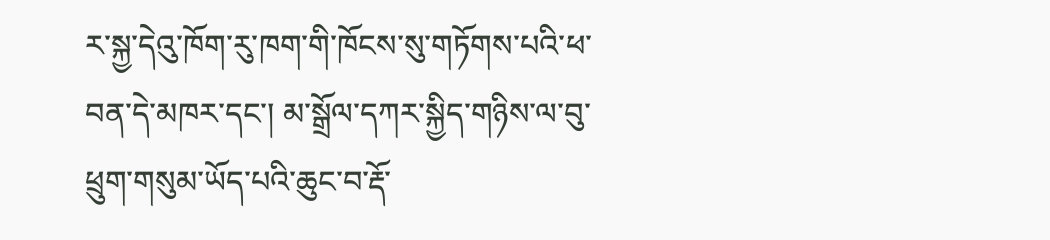ར་སྐྱ་དེའུ་ཁོག་རུ་ཁག་གི་ཁོངས་སུ་གཏོགས་པའི་ཕ་བན་དེ་མཁར་དང་། མ་སྒྲོལ་དཀར་སྐྱིད་གཉིས་ལ་བུ་ཕྲུག་གསུམ་ཡོད་པའི་ཆུང་བ་རྡོ་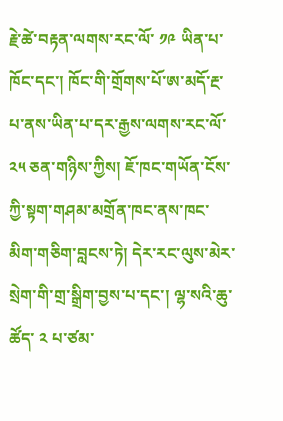རྗེ་ཚེ་བརྟན་ལགས་རང་ལོ་ ༡༩ ཡིན་པ་ཁོང་དང་། ཁོང་གི་གྲོགས་པོ་ཨ་མདོ་རྔ་པ་ནས་ཡིན་པ་དར་རྒྱས་ལགས་རང་ལོ་ ༢༥ ཅན་གཉིས་ཀྱིས། ཇོ་ཁང་གཡོན་ངོས་ཀྱི་སྟག་གཤམ་མགྲོན་ཁང་ནས་ཁང་མིག་གཅིག་བླངས་ཏེ། དེར་རང་ལུས་མེར་སྲེག་གི་གྲ་སྒྲིག་བྱས་པ་དང་། ལྷ་སའི་ཆུ་ཚོད་ ༢ པ་ཙམ་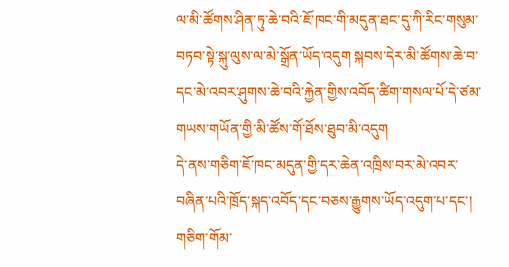ལ་མི་ཚོགས་ཤིན་ཏུ་ཆེ་བའི་ཇོ་ཁང་གི་མདུན་ཐང་དུ་ཀི་རིང་གསུམ་བཏབ་སྟེ་སྐུ་ལུས་ལ་མེ་སྒྲོན་ཡོད་འདུག སྐབས་དེར་མི་ཚོགས་ཆེ་བ་དང་མེ་འབར་ཤུགས་ཆེ་བའི་རྐྱེན་གྱིས་འབོད་ཚིག་གསལ་པོ་དེ་ཙམ་གཡས་གཡོན་གྱི་མི་ཚོས་གོ་ཐོས་ཐུབ་མི་འདུག
དེ་ནས་གཅིག་ཇོ་ཁང་མདུན་གྱི་དར་ཆེན་འཁྲིས་བར་མེ་འབར་བཞིན་པའི་ཁྲོད་སྐད་འབོད་དང་བཅས་རྒྱུགས་ཡོད་འདུག་པ་དང་། གཅིག་གོམ་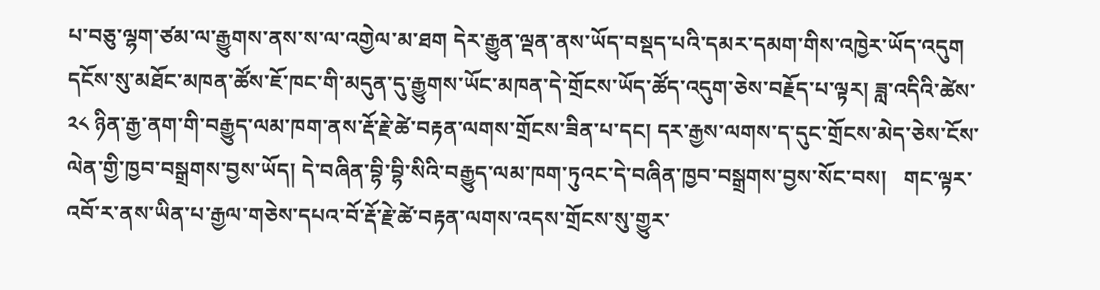པ་བཅུ་ལྷག་ཙམ་ལ་རྒྱུགས་ནས་ས་ལ་འགྱེལ་མ་ཐག དེར་རྒྱུན་ལྡན་ནས་ཡོད་བསྡད་པའི་དམར་དམག་གིས་འཁྱེར་ཡོད་འདུག དངོས་སུ་མཐོང་མཁན་ཚོས་ཇོ་ཁང་གི་མདུན་དུ་རྒྱུགས་ཡོང་མཁན་དེ་གྲོངས་ཡོད་ཚོད་འདུག་ཅེས་བརྗོད་པ་ལྟར། ཟླ་འདིའི་ཚེས་ ༢༨ ཉིན་རྒྱ་ནག་གི་བརྒྱུད་ལམ་ཁག་ནས་རྡོ་རྗེ་ཚེ་བརྟན་ལགས་གྲོངས་ཟིན་པ་དང། དར་རྒྱས་ལགས་ད་དུང་གྲོངས་མེད་ཅེས་ངོས་ལེན་གྱི་ཁྱབ་བསྒྲགས་བྱས་ཡོད། དེ་བཞིན་བྷི་བྷི་སིའི་བརྒྱུད་ལམ་ཁག་ཏུའང་དེ་བཞིན་ཁྱབ་བསྒྲགས་བྱས་སོང་བས།   གང་ལྟར་འབོ་ར་ནས་ཡིན་པ་རྒྱལ་གཅེས་དཔའ་བོ་རྡོ་རྗེ་ཚེ་བརྟན་ལགས་འདས་གྲོངས་སུ་གྱུར་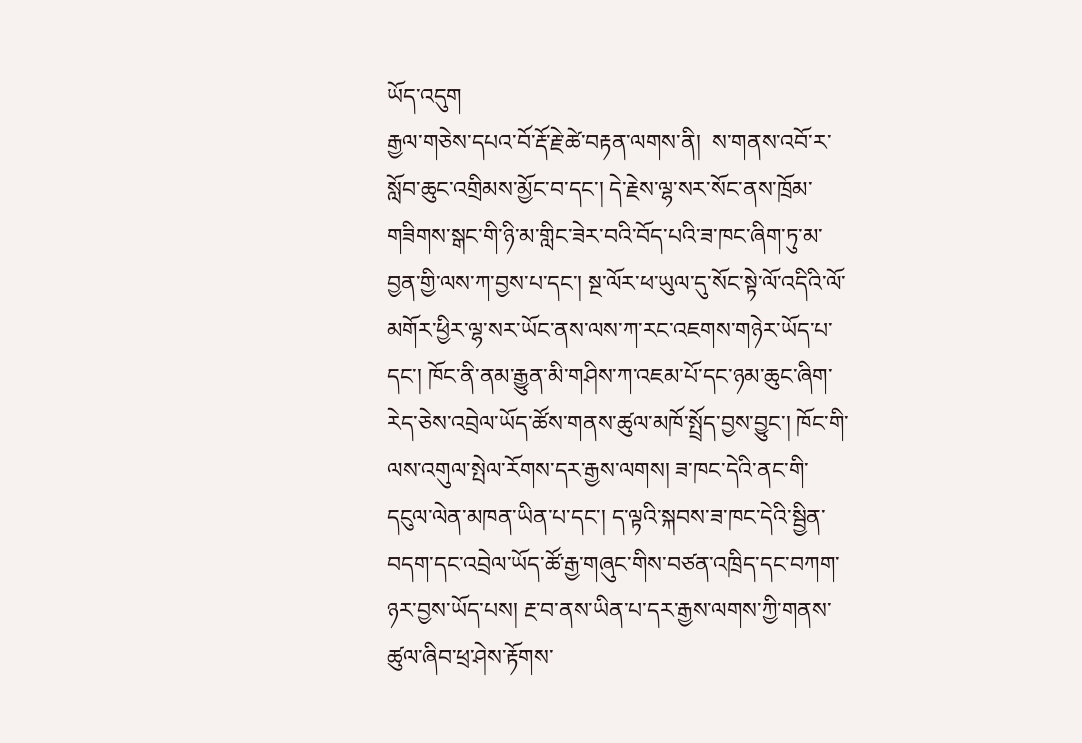ཡོད་འདུག
རྒྱལ་གཅེས་དཔའ་བོ་རྡོ་རྗེ་ཚེ་བརྟན་ལགས་ནི།  ས་གནས་འབོ་ར་སློབ་ཆུང་འགྲིམས་མྱོང་བ་དང་། དེ་རྗེས་ལྷ་སར་སོང་ནས་ཁྲོམ་གཟིགས་སྒང་གི་ཉི་མ་གླིང་ཟེར་བའི་བོད་པའི་ཟ་ཁང་ཞིག་ཏུ་མ་བྱན་གྱི་ལས་ཀ་བྱས་པ་དང་། སྔ་ལོར་ཕ་ཡུལ་དུ་སོང་སྟེ་ལོ་འདིའི་ལོ་མགོར་ཕྱིར་ལྷ་སར་ཡོང་ནས་ལས་ཀ་རང་འཇགས་གཉེར་ཡོད་པ་དང་། ཁོང་ནི་ནམ་རྒྱུན་མི་གཤིས་ཀ་འཇམ་པོ་དང་ཉམ་ཆུང་ཞིག་རེད་ཅེས་འབྲེལ་ཡོད་ཚོས་གནས་ཚུལ་མཁོ་སྤྲོད་བྱས་བྱུང་། ཁོང་གི་ལས་འགུལ་སྤེལ་རོགས་དར་རྒྱས་ལགས། ཟ་ཁང་དེའི་ནང་གི་དངུལ་ལེན་མཁན་ཡིན་པ་དང་། ད་ལྟའི་སྐབས་ཟ་ཁང་དེའི་སྦྱིན་བདག་དང་འབྲེལ་ཡོད་ཚོ་རྒྱ་གཞུང་གིས་བཙན་འཁྲིད་དང་བཀག་ཉར་བྱས་ཡོད་པས། རྔ་བ་ནས་ཡིན་པ་དར་རྒྱས་ལགས་ཀྱི་གནས་ཚུལ་ཞིབ་ཕྲ་ཤེས་རྟོགས་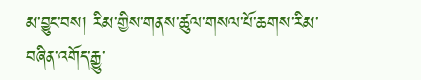མ་བྱུང་བས། རིམ་གྱིས་གནས་ཚུལ་གསལ་པོ་ཆགས་རིམ་བཞིན་འགོད་རྒྱུ་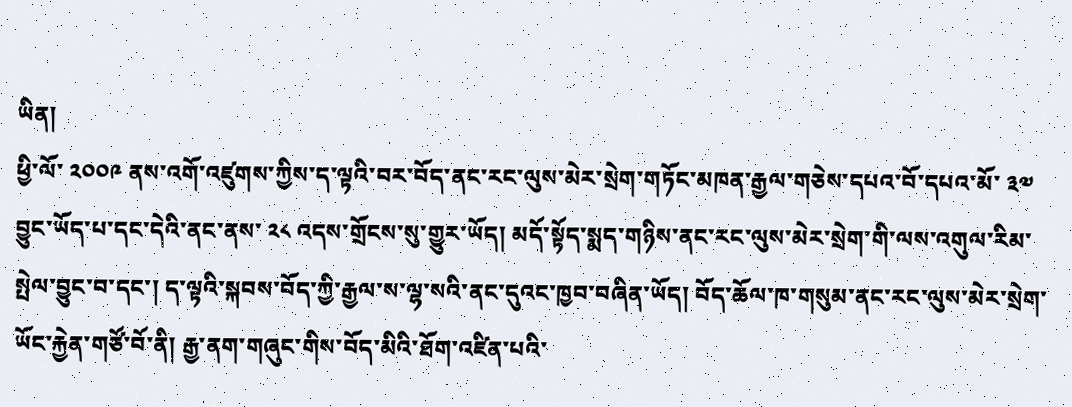ཡིན།
ཕྱི་ལོ་ ༢༠༠༩ ནས་འགོ་འཛུགས་ཀྱིས་ད་ལྟའི་བར་བོད་ནང་རང་ལུས་མེར་སྲེག་གཏོང་མཁན་རྒྱལ་གཅེས་དཔའ་བོ་དཔའ་མོ་ ༣༧ བྱུང་ཡོད་པ་དང་དེའི་ནང་ནས་ ༢༨ འདས་གྲོངས་སུ་གྱུར་ཡོད། མདོ་སྟོད་སྨད་གཉིས་ནང་རང་ལུས་མེར་སྲེག་གི་ལས་འགུལ་རིམ་སྤེལ་བྱུང་བ་དང་། ད་ལྟའི་སྐབས་བོད་ཀྱི་རྒྱལ་ས་ལྷ་སའི་ནང་དུའང་ཁྱབ་བཞིན་ཡོད། བོད་ཆོལ་ཁ་གསུམ་ནང་རང་ལུས་མེར་སྲེག་ཡོང་རྐྱེན་གཙོ་བོ་ནི། རྒྱ་ནག་གཞུང་གིས་བོད་མིའི་ཐོག་འཛིན་པའི་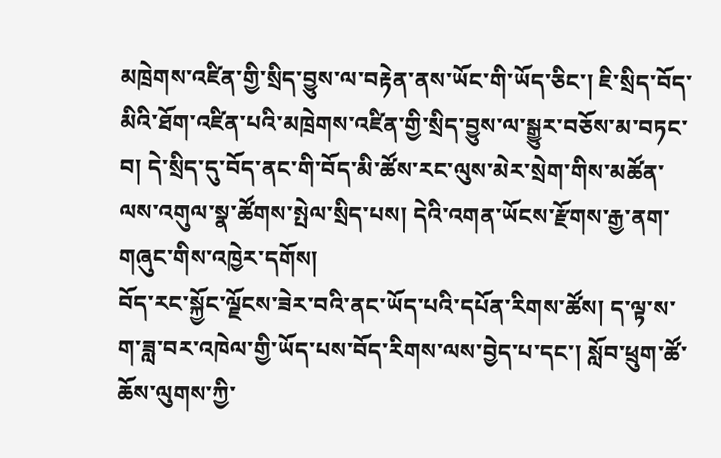མཁྲེགས་འཛིན་གྱི་སྲིད་བྱུས་ལ་བརྟེན་ནས་ཡོང་གི་ཡོད་ཅིང་། ཇི་སྲིད་བོད་མིའི་ཐོག་འཛིན་པའི་མཁྲེགས་འཛིན་གྱི་སྲིད་བྱུས་ལ་སྒྱུར་བཅོས་མ་བཏང་བ། དེ་སྲིད་དུ་བོད་ནང་གི་བོད་མི་ཚོས་རང་ལུས་མེར་སྲེག་གིས་མཚོན་ལས་འགུལ་སྣ་ཚོགས་སྤེལ་སྲིད་པས། དེའི་འགན་ཡོངས་རྫོགས་རྒྱ་ནག་གཞུང་གིས་འཁྱེར་དགོས།
བོད་རང་སྐྱོང་ལྗོངས་ཟེར་བའི་ནང་ཡོད་པའི་དཔོན་རིགས་ཚོས། ད་ལྟ་ས་ག་ཟླ་བར་འཁེལ་གྱི་ཡོད་པས་བོད་རིགས་ལས་བྱེད་པ་དང་། སློབ་ཕྲུག་ཚོ་ཆོས་ལུགས་ཀྱི་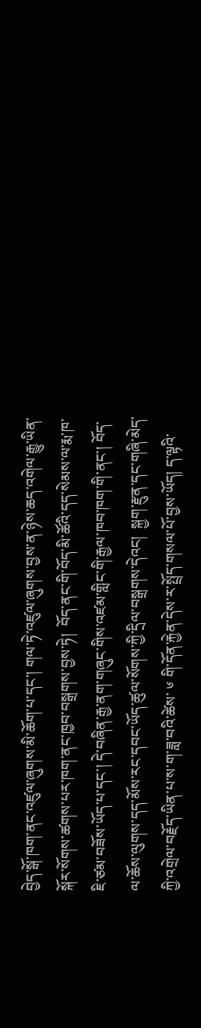བྱེད་སྒོ་ཁག་ནང་འཛུལ་ཞུགས་མི་ཆོག་པ་དང་། གལ་ཏེ་འཛུལ་ཞུགས་བྱས་ན་ཉེས་ཆད་འགེལ་རྒྱུ་ཡིན་སྐོར་སོགས་ཚགས་པར་ཁག་ནང་ཁྱབ་བསྒྲགས་བྱས་ཏེ།  བོད་ནང་གི་བོད་མི་ཚོའི་དད་སེམས་ལ་རྨ་ཁ་ཇི་ཙམ་བཟོས་ཡོད་པ་དང་། དེ་བཞིན་རྒྱ་ནག་གཞུང་གིས་འཛམ་གླིང་གི་རྒྱལ་ཁབ་ཁག་གི་ནང་། བོད་ལ་ཆོས་ལུགས་དད་མོས་རང་དབང་ཡོད་ཚུལ་སོགས་ཀྱི་དྲིལ་བསྒྲགས་དེའང།  སྐྱག་རྫུན་དང་གཞི་མེད་ཀྱི་འགྲེལ་བརྗོད་ཡིན་པ་ས་ག་ཟླ་བའི་ཚེས་ ༦ གི་དོན་རྐྱེན་དེས་ར་སྤྲོད་གསལ་པོ་བྱས་ཡོད། ད་ལྟའི་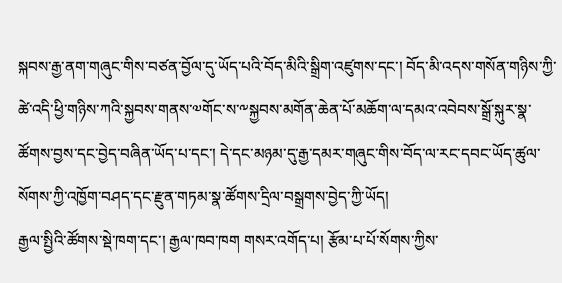སྐབས་རྒྱ་ནག་གཞུང་གིས་བཙན་བྱོལ་དུ་ཡོད་པའི་བོད་མིའི་སྒྲིག་འཛུགས་དང་། བོད་མི་འདས་གསོན་གཉིས་ཀྱི་ཚེ་འདི་ཕྱི་གཉིས་ཀའི་སྐྱབས་གནས་༧གོང་ས་༸སྐྱབས་མགོན་ཆེན་པོ་མཆོག་ལ་དམའ་འབེབས་སྒྲོ་སྐུར་སྣ་ཚོགས་བྱས་དང་བྱེད་བཞིན་ཡོད་པ་དང་། དེ་དང་མཉམ་དུ་རྒྱ་དམར་གཞུང་གིས་བོད་ལ་རང་དབང་ཡོད་ཚུལ་སོགས་ཀྱི་འཁྱོག་བཤད་དང་རྫུན་གཏམ་སྣ་ཚོགས་དྲིལ་བསྒྲགས་བྱེད་ཀྱི་ཡོད།
རྒྱལ་སྤྱིའི་ཚོགས་སྡེ་ཁག་དང་། རྒྱལ་ཁབ་ཁག གསར་འགོད་པ། རྩོམ་པ་པོ་སོགས་ཀྱིས་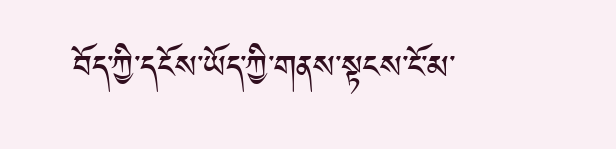བོད་ཀྱི་དངོས་ཡོད་ཀྱི་གནས་སྟངས་ངོ་མ་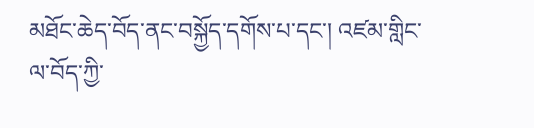མཐོང་ཆེད་བོད་ནང་བསྐྱོད་དགོས་པ་དང་། འཛམ་གླིང་ལ་བོད་ཀྱི་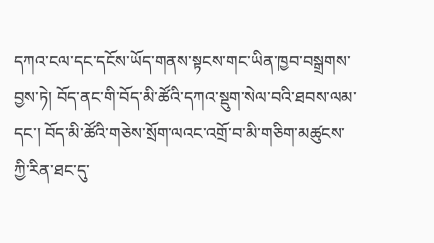དཀའ་ངལ་དང་དངོས་ཡོད་གནས་སྟངས་གང་ཡིན་ཁྱབ་བསྒྲགས་བྱས་ཏེ། བོད་ནང་གི་བོད་མི་ཚོའི་དཀའ་སྡུག་སེལ་བའི་ཐབས་ལམ་དང་། བོད་མི་ཚོའི་གཅེས་སྲོག་ལའང་འགྲོ་བ་མི་གཅིག་མཚུངས་ཀྱི་རིན་ཐང་དུ་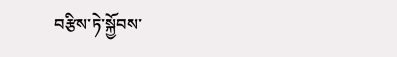བརྩིས་ཏེ་སྐྱོབས་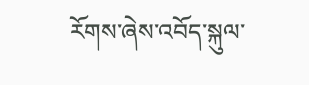རོགས་ཞེས་འབོད་སྐུལ་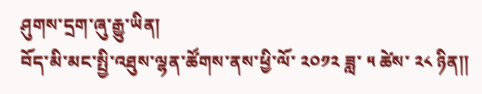ཤུགས་དྲག་ཞུ་རྒྱུ་ཡིན།
བོད་མི་མང་སྤྱི་འཐུས་ལྷན་ཚོགས་ནས་ཕྱི་ལོ་ ༢༠༡༢ ཟླ་ ༥ ཚེས་ ༢༨ ཉིན།།